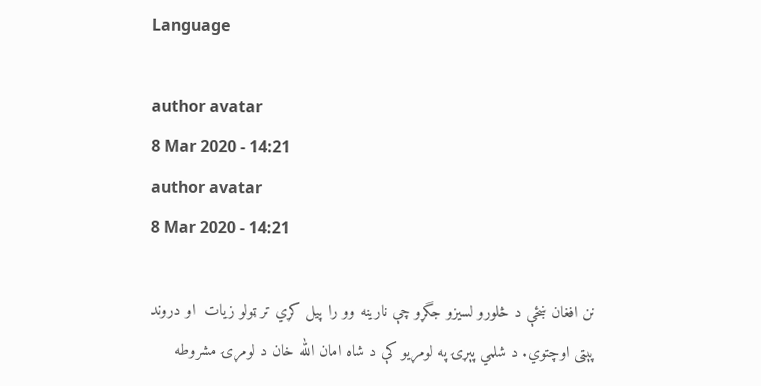Language

author avatar
8 Mar 2020 - 14:21
author avatar
8 Mar 2020 - 14:21

نن افغان ښځې د څلورو لسیزو جگړو چې نارینه و‌و را پیل کړي تر ټولو زیات  او دروند پېټى اوچتوي. د شلمي پېړۍ په لومړیو کې د شاه امان الله خان د لومړۍ مشروطه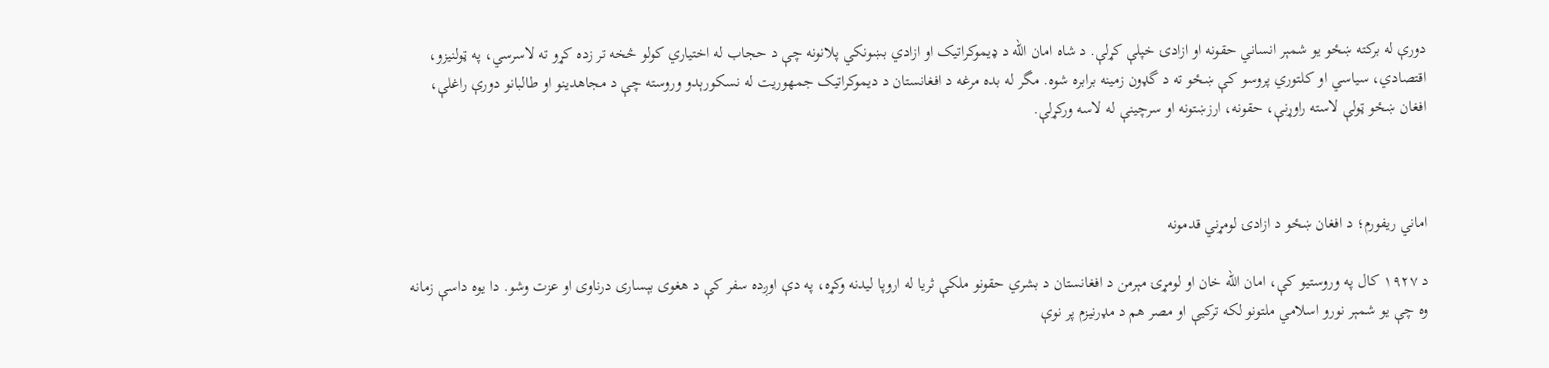دورې له برکته ښځو یو شمېر انساني حقونه او ازادۍ خپلې کړلې. د شاه امان الله د ډیموکراتیک او ازادي بښونکي پلانونه چې د حجاب له اختیاري کولو څخه تر زده کړو ته لاسرسي، په ټولنیزو، اقتصادي، سیاسي او کلتوري پروسو کې ښځو ته د گډون زمینه برابره شوه. مگر له بده مرغه د افغانستان د دیموکراتیک جمهوریت له نسکورېدو وروسته چې د مجاهدینو او طالبانو دورې راغلې، افغان ښځو ټولې لاسته راوړنې، حقونه، ارزښتونه او سرچینې له لاسه ورکړلې.



اماني ریفورم؛ د افغان ښځو د ازادۍ لومړني قدمونه

د ۱۹۲۷ کال په وروستیو کې، امان الله خان او لومړۍ مېرمن د افغانستان د بشري حقونو ملکې ثریا له اروپا لیدنه وکړه، په دې اوږده سفر کې د هغوى بېساری درناوی او عزت وشو. دا یوه داسې زمانه وه چې یو شمېر نورو اسلامي ملتونو لکه ترکیې او مصر هم د مډرنیزم پر نوې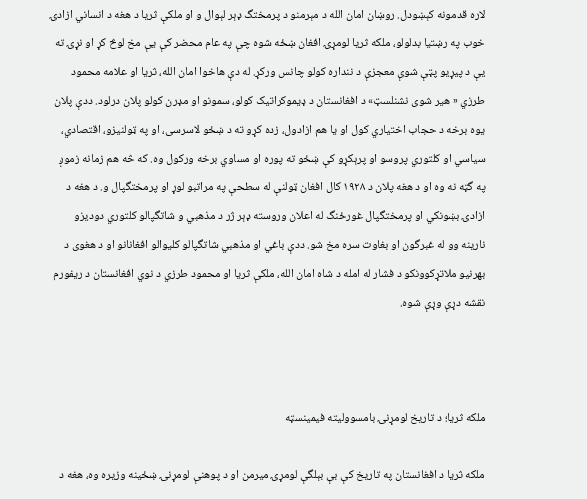لاره قدمونه کېښودل. روښان امان الله د مېرمنو د پرمختگ ډېر لېوال و او ملکې ثریا د هغه د انساني ازادۍ خوب په رښتیا بدلولو، ملکه ثریا لومړۍ افغان ښځه شوه چې په عام محضر کې یې مخ لوڅ کړ او نړۍ ته يې د پیړیو پټې شوې معجزې د ننداره کولو چانس ورکړ. له دې هاخوا امان الله، ثریا او علامه محمود طرزي « هیر شوی نشنلسټ» د افغانستان د ډیموکراتیک کولو، سمونو او مډرن کولو پلان درلود. ددې پلان یوه برخه د حجاب اختیاري کول او یا هم ازادول، زده کړو ته د ښځو لاسرسی، او په ټولنیزو، اقتصادي، سیاسي او کلتوري پروسو او پرېکړو کې ښځو ته پوره او مساوي برخه ورکول وه. که څه هم زمانه زموږ په گټه نه وه او د هغه پلان د ۱۹۲۸ کال افغان ټولنې له سطحې په مراتبو لوړ او پرمختگپال و. د هغه د ازادۍ بښونکي او پرمختگپال غورځنگ له اعلان وروسته ډېر ژر د مذهبي و شاتگپالو کلتوري دودیزو نارینه و‌و له غبرگون او بغاوت سره مخ شو. ددې باغي او مذهبي شاتگپالو کلیوالو افغانانو او د هغوى د بهرنیو ملاتړکوونکو د فشار له امله د شاه امان الله، ملکې ثریا او محمود طرزي د نوي افغانستان د ریفورم نقشه دړې وړې شوه.



ملکه ثریا؛ د تاریخ لومړنۍ بامسوولیته فیمینسټه

ملکه ثريا د افغانستان په تاريخ کې بې بېلگې لومړۍ میرمن او د پوهنې لومړنۍ ښځينه وزیره وه، هغه د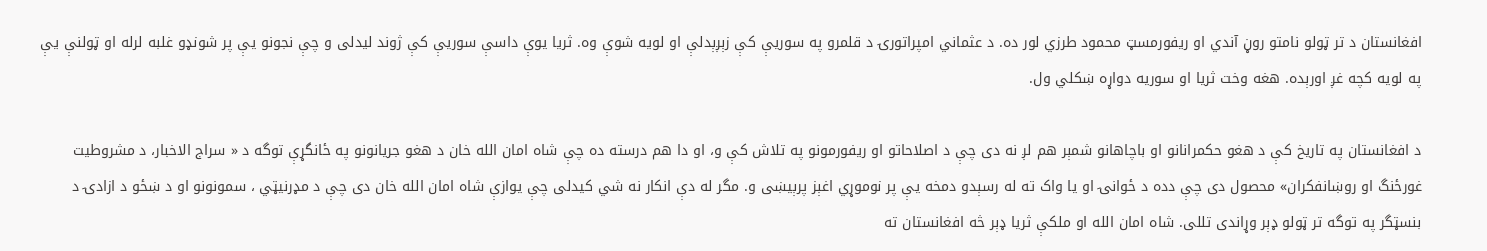افغانستان د تر ټولو نامتو روڼ آندي او ريفورمسټ محمود طرزي لور‌ ده. د عثماني امپراتورۍ د قلمرو په سوريې کې زېږېدلې او لويه شوې وه. ثريا يوې داسې سوريې کې ژوند ليدلی و چې نجونو يې پر شونډو غلبه لرله او ټولنې يې په لويه کچه غږ اورېده. هغه وخت ثريا او سوریه دواړه ښکلي ول.

د افغانستان په تاریخ کې د هغو حکمرانانو او باچاهانو شمېر هم لږ نه دی چې د اصلاحاتو او ریفورمونو په تلاش کې و، او دا هم درسته ده چې شاه امان الله خان د هغو جریانونو په ځانگړې توگه د « سراج الاخبار، د مشروطیت غورځنگ او روښانفکران» محصول دی چې دده د ځوانۍ او یا واک ته له رسېدو دمخه یې پر نوموړي اغېز پرېيښی و. مگر له دې انکار نه شي کیدلی چې یوازې شاه امان الله خان دی چې د مډرنیټي ، سمونونو او د ښځو د ازادۍ د بنسټگر په توگه تر ټولو ډېر وړاندى تللی. شاه امان الله او ملکې ثریا ډېر څه افغانستان ته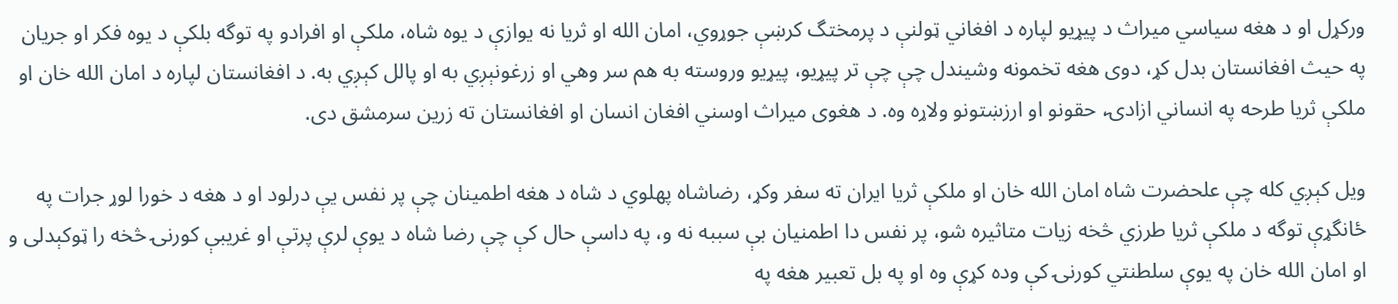ورکړل او د هغه سیاسي میراث د پیړیو لپاره د افغاني ټولنې د پرمختگ کرښې جوړوي، امان الله او ثریا نه یوازې د یوه شاه، ملکې او افرادو په توگه بلکې د یوه فکر او جریان په حیث افغانستان بدل کړ، دوى هغه تخمونه وشیندل چې چې تر پیړیو، پیړیو وروسته به هم سر وهي او زرغونېږي به او پالل کېږي به. د افغانستان لپاره د امان الله خان او ملکې ثریا طرحه په انساني ازادۍ، حقونو او ارزښتونو ولاړه وه. د هغوى میراث اوسني افغان انسان او افغانستان ته زرین سرمشق دی.

ویل کېږي کله چې علحضرت شاه امان الله خان او ملکې ثریا ایران ته سفر وکړ، رضاشاه پهلوي د شاه د هغه اطمینان چې پر نفس یې درلود او د هغه د خورا لوړ جرات په ځانگړې توگه د ملکې ثریا طرزي څخه زیات متاثیره شو، پر نفس دا اطمنیان بې سببه نه و، په داسې حال کې چې رضا شاه د یوې لرې پرتې او غریبې کورنۍ څخه را ټوکېدلی و او امان الله خان په یوې سلطنتي کورنۍ کې وده کړې وه او په بل تعبیر هغه په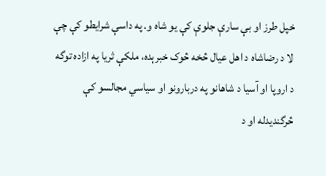خپل طرز او بې سارې جلوې کې یو شاه و. په داسې شرایطو کې چې لا د رضاشاه د اهل عیال څخه څوک خبرېده، ملکې ثریا په ازاده توگه د اروپا او آسیا د شاهانو په دربارونو او سیاسي مجالسو کې څرگندیدله او د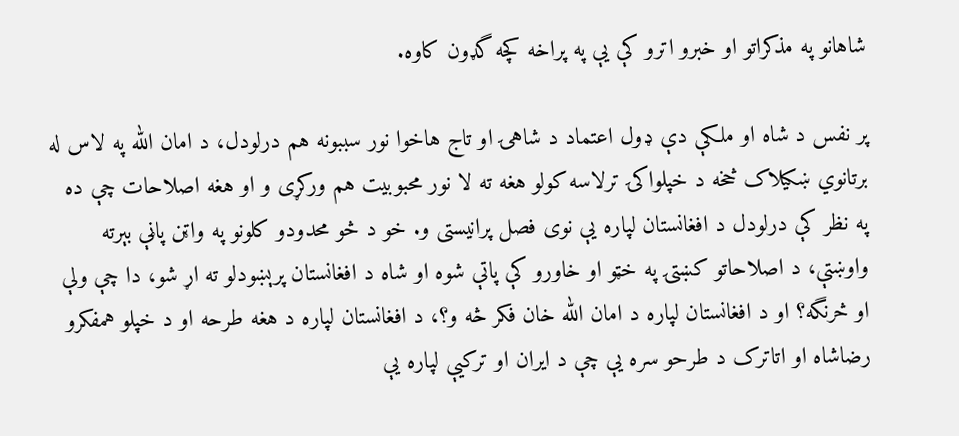شاهانو په مذکراتو او خبرو اترو کې یې په پراخه کچه گډون کاوه.

پر نفس د شاه او ملکې دې ډول اعتماد د شاهۍ او تاج هاخوا نور سببونه هم درلودل، د امان الله په لاس له برتانوي ښکیلاک څخه د خپلواکۍ ترلاسه کولو هغه ته لا نور محبوبیت هم ورکړی و او هغه اصلاحات چې ده په نظر کې درلودل د افغانستان لپاره یې نوی فصل پرانیستی و. خو د څو محدودو کلونو په واټن پاڼې بېرته واوښتې، د اصلاحاتو کښتۍ په خټو او خاورو کې پاتې شوه او شاه د افغانستان پرېښودلو ته اړ شو، دا چې ولې او څرنگه؟ او د افغانستان لپاره د امان الله خان فکر څه و؟، د افغانستان لپاره د هغه طرحه او د خپلو همفکرو رضاشاه او اتاترک د طرحو سره یې چې د ایران او ترکيې لپاره یې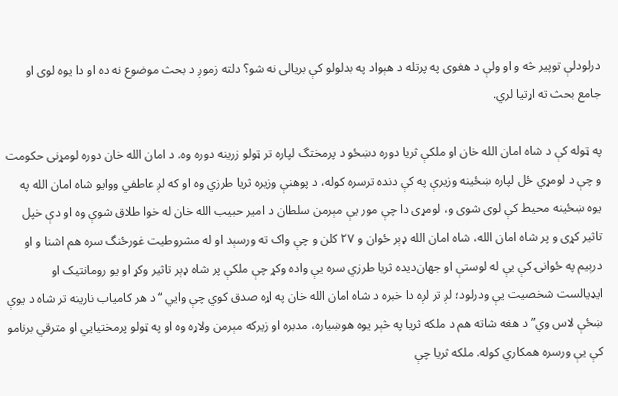درلودلې توپیر څه و او ولې د هغوى په پرتله د هېواد په بدلولو کې بریالی نه شو؟ دلته زموږ د بحث موضوع نه ده او دا یوه لوی او جامع بحث ته اړتيا لري.

په ټوله کې د شاه امان الله خان او ملکې ثریا دوره دښځو د پرمختگ لپاره تر ټولو زرینه دوره وه. د امان الله خان دوره لومړنی حکومت و چې د لومړي ځل لپاره ښځینه وزیرې په کې دنده ترسره کوله، د پوهنې وزیره ثریا طرزي وه او که لږ عاطفي ووایو شاه امان الله په یوه ښځینه محیط کې لوی شوی و، لومړی دا چې مور یې مېرمن سلطان د امیر حبیب الله خان له خوا طلاق شوې وه او دې خپل تاثیر کړی و پر شاه امان الله، شاه امان الله ډېر ځوان و ۲۷ کلن و چې واک ته ورسېد او له مشروطیت غورځنگ سره هم اشنا و او درېيم په ځوانۍ کې یې له لوستې او جهان‌دیده ثریا طرزي سره یې واده وکړ چې ملکې پر شاه ډېر تاثیر وکړ او یو رومانتیک او ايډیالست شخصیت یې ودرلود؛ لږ تر لږه دا خبره د شاه امان الله خان په اړه صدق کوي چې وايي “د هر کامیاب نارینه تر شاه د یوې ښځې لاس وي” د هغه شاته هم د ملکه ثریا په څېر یوه هوښیاره، مدبره او زیرکه مېرمن ولاړه وه او په ټولو پرمختیايي او مترقي برنامو کې یې ورسره همکاري کوله. ملکه ثریا چې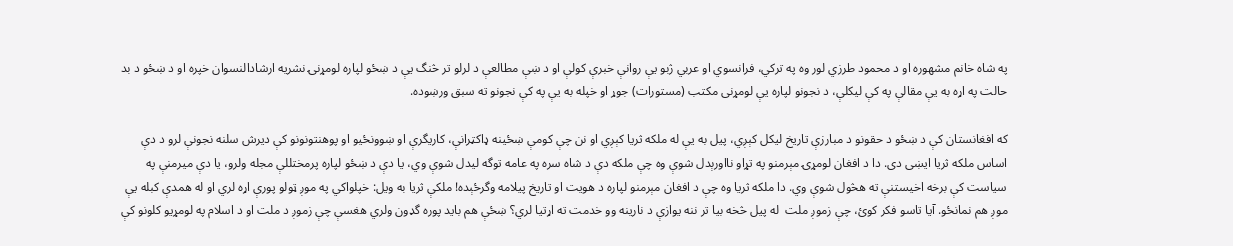په شاه خانم مشهوره او د محمود طرزي لور وه په ترکي، فرانسوي او عربي ژبو یې روانې خبرې کولې او د ښې مطالعې د لرلو تر څنگ یې د ښځو لپاره لومړنۍ نشریه ارشادالنسوان خپره او د ښځو د بد حالت په اړه به یې مقالې په کې لیکلې، د نجونو لپاره یې لومړنی مکتب (مستورات) جوړ او خپله به یې په کې نجونو ته سبق ورښوده.

که افغانستان کې د ښځو د حقونو د مبارزې تاریخ لیکل کېږي، پیل به یې له ملکه ثریا کېږي او نن چې کومې ښځینه ډاکټرانې، کاریگرې او ښوونځيو او پوهنتونونو کې دیرش سلنه نجونې لرو د دې اساس ملکه ثریا ایښی دی. دا د افغان لومړۍ مېرمنو په تړاو نا‌اورېدل شوې وه چې ملکه دې د شاه سره په عامه توگه ليدل شوې وي، یا دې د ښځو لپاره پرمختللې مجله ولرو، یا دې ميرمنې په سیاست کې برخه اخيستنې ته هڅول شوې وي. دا ملکه ثريا وه چې د افغان مېرمنو لپاره د هويت او تاريخ پيلامه وگرځېده! ملکې ثريا به ويل: خپلواکي په موږ ټولو پورې اړه لري او له همدې کبله يې موږ هم نمانځو. آیا تاسو فکر کوئ، چې زموږ ملت  له پیل څخه بيا تر ننه یوازې د نارینه و‌و خدمت ته اړتیا لري؟ ښځې هم باید پوره گډون ولري هغسې چې زموږ د ملت او د اسلام په لومړیو کلونو کې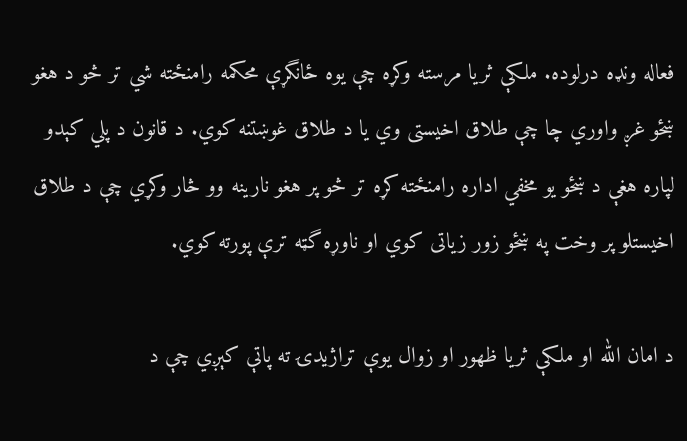فعاله ونډه درلوده. ملکې ثريا مرسته وکړه چې يوه ځانگړې محکمه رامنځته شي تر څو د هغو ښځو غږ واوري چا چې طلاق اخيستی وي يا د طلاق غوښتنه کوي. د قانون د پلي کېدو لپاره هغې د ښځو يو مخفي اداره رامنځته کړه تر څو پر هغو نارينه و‌و څار وکړي چې د طلاق اخيستلو پر وخت په ښځو زور زياتی کوي او ناوړه گټه ترې پورته کوي.

د امان الله او ملکې ثريا ظهور او زوال يوې تراژيدۍ ته پاتې کېږي چې د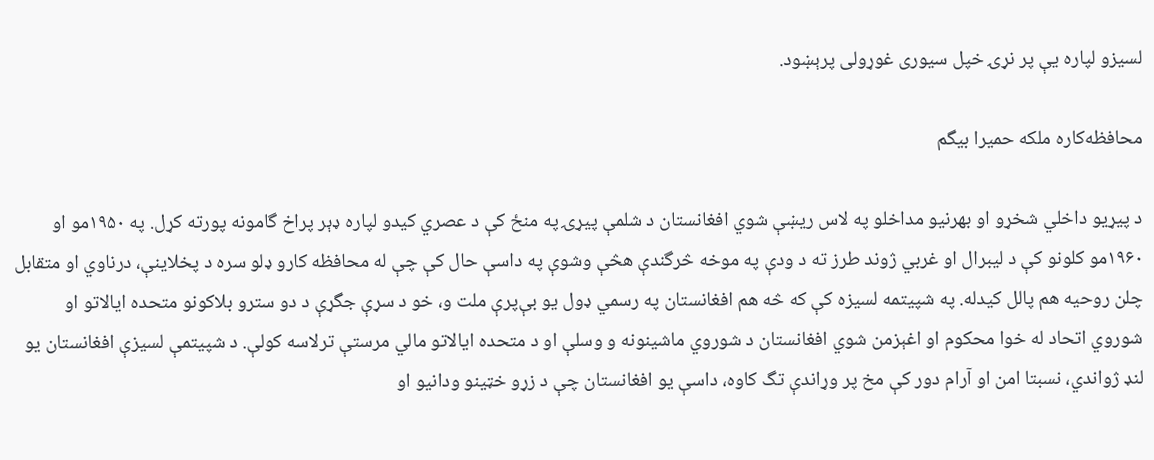لسیزو لپاره يې پر نړۍ خپل سيوری غوړولی پرېښود.

محافظه‌کاره ملکه حمیرا بیگم

د پیړیو داخلي شخړو او بهرنیو مداخلو په لاس ریښې شوي افغانستان د شلمې پیړۍ په منځ کې د عصري کیدو لپاره ډېر پراخ گامونه پورته کړل. په ۱۹۵۰مو او ۱۹۶۰مو کلونو کې د لیبرال او غربي ژوند طرز ته د ودې په موخه څرگندې هڅې وشوې په داسې حال کې چې له محافظه کارو ډلو سره د پخلاینې، درناوي او متقابل چلن روحیه هم پالل کيدله. په شپیتمه لسیزه کې که څه هم افغانستان په رسمي ډول یو بې‌پرې ملت و، خو د سړې جگړې د دو سترو بلاکونو متحده ایالاتو او شوروي اتحاد له خوا محکوم او اغېزمن شوي افغانستان د شوروي ماشینونه و وسلې او د متحده ایالاتو مالي مرستې ترلاسه کولې. د شپیتمې لسیزې افغانستان یو لنډ ژواندي، نسبتا امن او آرام دور کې مخ پر وړاندې تگ کاوه، داسې یو افغانستان چې د زړو خټینو ودانیو او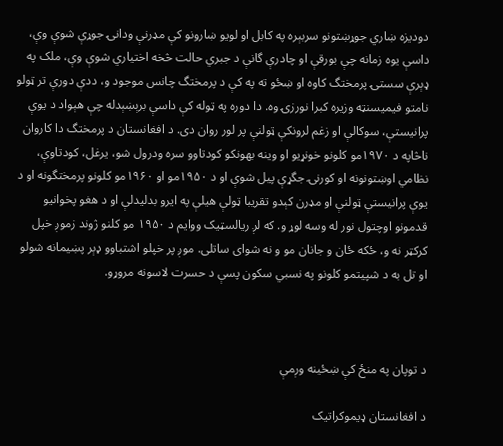دودیزه ښاري جوړښتونو سربېره په کابل او لویو ښارونو کې مډرنې ودانۍ جوړې شوې وې، داسې یوه زمانه چې بورقې او چادرې گانې د جبري حالت څخه اختیاري شوې وې، ملک په ډېرې سستۍ پرمختگ کاوه او ښځو ته په کې د پرمختگ چانس موجود و، ددې دورې تر ټولو نامتو فیمیسنټه وزیره کبرا نورزۍ وه. دا دوره په ټوله کې داسې برېښېدله چې هېواد د یوې پرانیستې، سوکالې او زغم لرونکې ټولنې پر لور روان دی. د افغانستان د پرمختگ دا کاروان ناڅاپه د ۱۹۷۰مو کلونو خونړیو او وینه بهونکو کودتاوو سره ودرول شو، یرغل، کودتاوې، نظامي اوښتونونه او کورنۍ جگړې پیل شوې او د ۱۹۵۰مو او ۱۹۶۰مو کلونو پرمختگونه او د یوې پرانیستې ټولنې او مډرن کېدو تقریبا ټولې هیلې په ایرو بدلیدلې او د هغو پخوانیو قدمونو اوچتول نور له وسه لوړ و. که لږ ریالسټيک ووایم د ۱۹۵۰ مو کلنو ژوند زموږ خپل کرکټر نه و، ځکه ځان و جانان مو و نه شوای ساتلی. موږ پر خپلو اشتباوو ډېر پښیمانه شولو او تل به د شپیتمو کلونو په نسبي سکون پسې د حسرت لاسونه مروړو.



د توپان په منځ کې ښځینه وږمې

د افغانستان ډیموکراتیک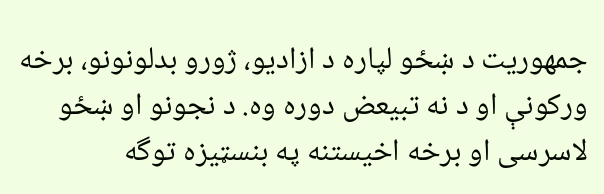جمهوریت د ښځو لپاره د ازادیو، ژورو بدلونونو، برخه ورکونې او د نه تبیعض دوره وه. د نجونو او ښځو لاسرسی او برخه اخيستنه په بنسټیزه توگه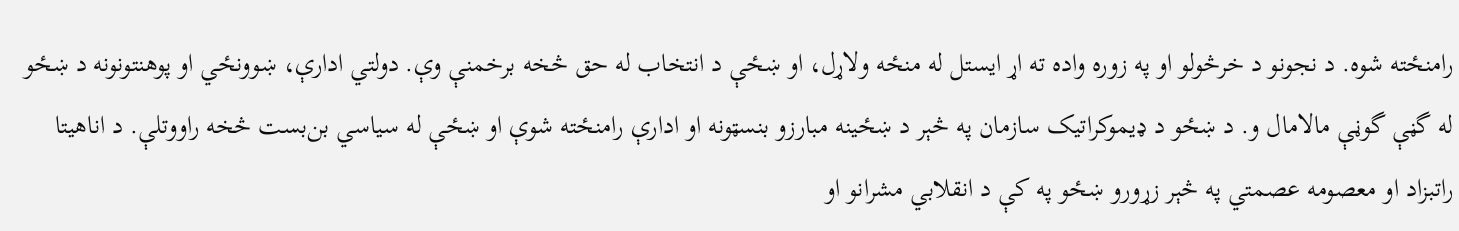رامنځته شوه. د نجونو د خرڅولو او په زوره واده ته اړ ایستل له منځه ولاړل، او ښځې د انتخاب له حق څخه برخمنې وې. دولتي ادارې، ښوونځي او پوهنتونونه د ښځو له گڼې گوڼې مالامال و. د ښځو د ډیموکراتیک سازمان په څېر د ښځینه مبارزو بنسټونه او ادارې رامنځته شوې او ښځې له سیاسي بن‌بست څخه راووتلې. د اناهیتا راتبزاد او معصومه عصمتي په څېر زړورو ښځو په کې د انقلابي مشرانو او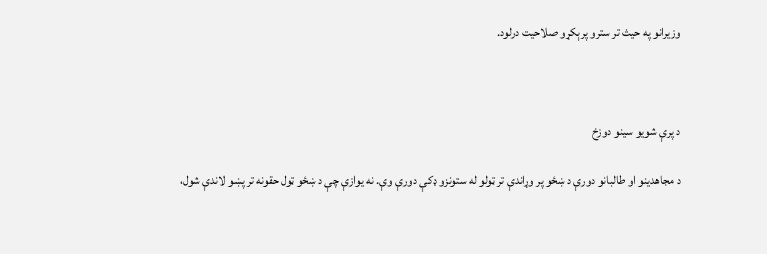وزیرانو په حیث تر سترو پرېکړو صلاحیت درلود.



د پرې شویو سینو دوزخ

د مجاهدینو او طالبانو دورې د ښځو پر وړاندې تر ټولو له ستونزو ډکې دورې وې. نه یوازې چې د ښځو ټول حقونه تر پښو لاندې شول،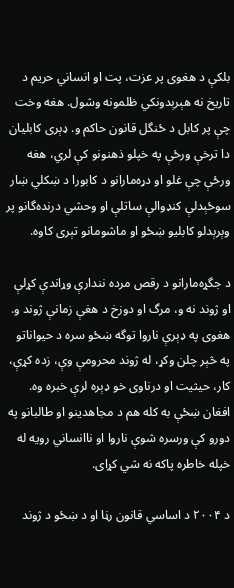بلکې د هغوى پر عزت، پت او انساني حریم د تاریخ نه هېرېدونکي ظلمونه وشول. هغه وخت چې پر کابل د ځنگل قانون حاکم و. ډېری کابليان دا ترخې ورځې په خپلو ذهنونو کې لري، هغه ورځې چې غلو او دړه‌مارانو د کابورا د ښکلي ښار سوځېدلې کنډوالې ساتلې او وحشي درنده‌گانو پر وېرېدلو کابليو ښځو او ماشومانو تېری کاوه.

د جگړه‌مارانو د رقص مرده نندارې وړاندې کړلې او ژوند نه و، مرگ او دوزخ د هغې زمانې ژوند و. هغوى په ډېرې ناروا توگه ښځو سره د حیواناتو په څېر چلن وکړ، له ژوند محرومې وې، زده کړې، کار، حیثیت او درناوی خو ډېره لرې خبره وه. افغان ښځې به کله هم د مجاهدینو او طالبانو په دورو کې ورسره شوې ناروا او ناانساني رویه له خپله خاطره پاکه نه شي کړای.

د ۲۰۰۴ د اساسي قانون رڼا او د ښځو د ژوند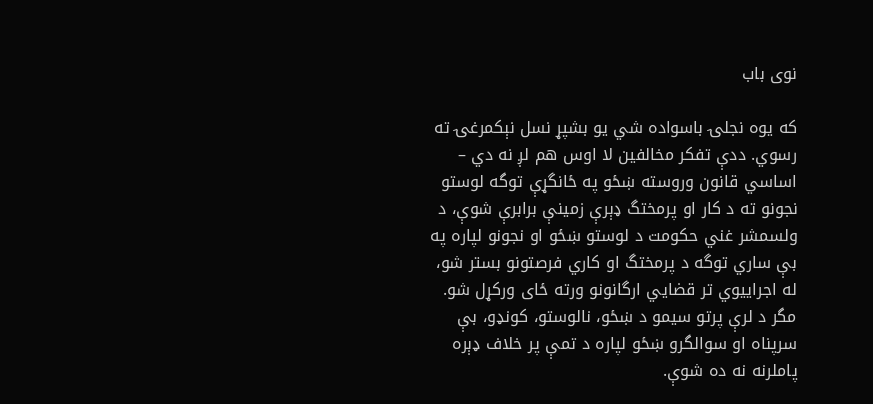نوی باب

که يوه نجلۍ باسواده شي يو بشپړ نسل نېکمرغۍ ته رسوي. ددې تفکر مخالفين لا اوس هم لږ نه دي – اساسي قانون وروسته ښځو په ځانگړې توگه لوستو نجونو ته د کار او پرمختگ ډېرې زمينې برابرې شوې، د ولسمشر غني حکومت د لوستو ښځو او نجونو لپاره په بې ساري توگه د پرمختگ او کاري فرصتونو بستر شو، له اجراييوي تر قضايي ارگانونو ورته ځای ورکړل شو. مگر د لرې پرتو سيمو د ښځو، نالوستو، کونډو، بې سرپناه او سوالگرو ښځو لپاره د تمې پر خلاف ډېره پاملرنه نه ده شوې.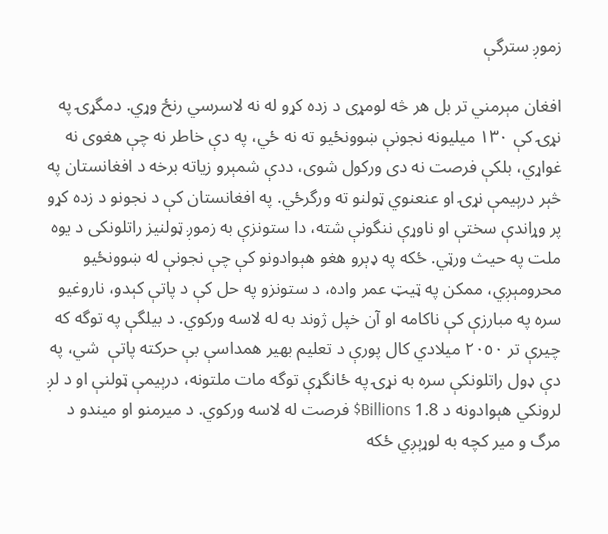زموږ سترگې

افغان مېرمني تر بل هر څه لومړی د زده کړو له نه لاسرسي رنځ وړي. دمگړۍ په نړۍ کې ١٣٠ ميليونه نجونې ښوونځيو ته نه ځي، په دې خاطر نه چې هغوى نه غواړي، بلکې فرصت نه دی ورکول شوی، ددې شمېرو زياته برخه د افغانستان په څېر درېیمې نړۍ او عنعنوي ټولنو ته ورگرځي. په افغانستان کې د نجونو د زده کړو پر وړاندې سختې او ناوړې ننگونې شته، دا ستونزې به زموږ ټولنیز راتلونکی د يوه ملت په حيث ورټي. ځکه په ډېرو هغو هېوادونو کې چې نجونې له ښوونځيو محرومېږي، ممکن په ټيټ عمر واده، د ستونزو په حل کې د پاتې کېدو، ناروغيو سره په مبارزې کې ناکامه او آن خپل ژوند به له لاسه ورکوي. د بيلگې په توگه که چيرې تر ٢٠٥٠ ميلادي کال پورې د تعليم بهير همداسې بې حرکته پاتې  شي، په دې ډول راتلونکې سره به نړۍ په ځانگړې توگه مات ملتونه، درېیمې ټولنې او د لږ لرونکي هېوادونه د 1.8 Billions$ فرصت له لاسه ورکوي. د ميرمنو او ميندو د مرگ و مير کچه به لوړېږي ځکه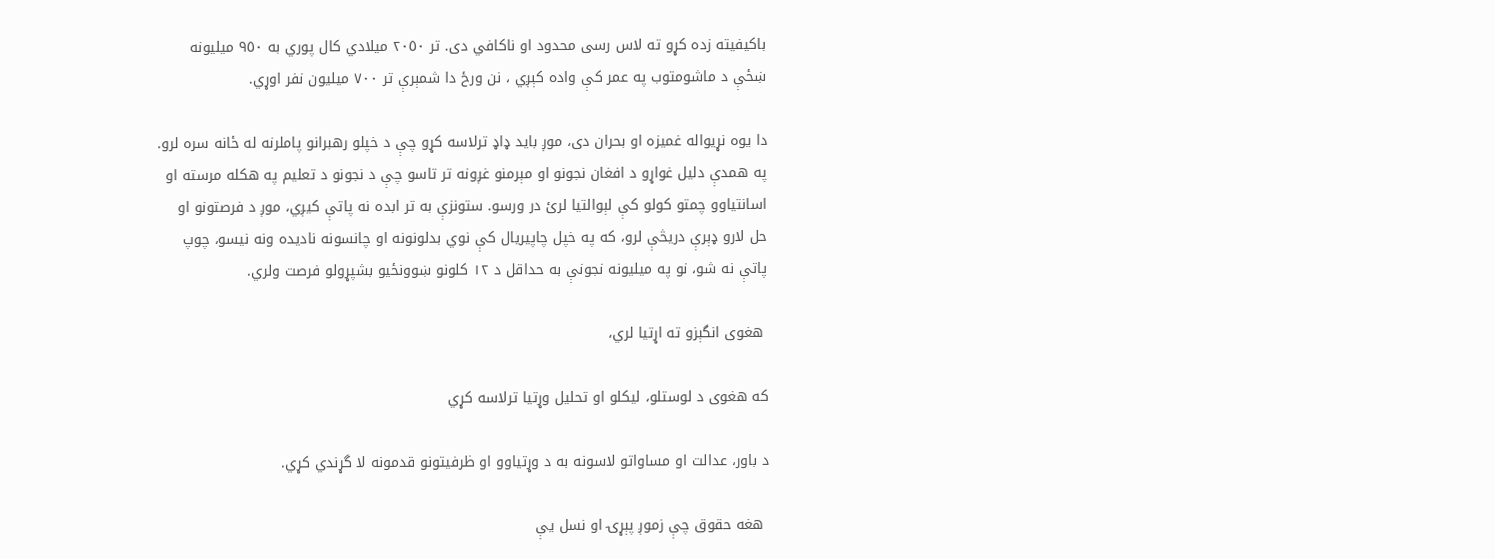باکيفيته زده کړو ته لاس رسی محدود او ناکافي دی. تر ٢٠٥٠ ميلادي کال پوري به ٩٥٠ ميليونه ښځې د ماشومتوب په عمر کې واده کېږي ، نن ورځ دا شمېرې تر ٧٠٠ ميليون نفر اوړي.

دا يوه نړيواله غميزه او بحران دی، موږ بايد ډاډ ترلاسه کړو چې د خپلو رهبرانو پاملرنه له ځانه سره لرو. په همدې دليل غواړو د افغان نجونو او مېرمنو غږونه تر تاسو چې د نجونو د تعليم په هکله مرسته او اسانتياوو چمتو کولو کې لېوالتيا لرئ در ورسو. ستونزې به تر ابده نه پاتې کيږي، موږ د فرصتونو او حل لارو ډېرې دريڅې لرو، که په خپل چاپيريال کې نوي بدلونونه او چانسونه نادیده ونه نيسو، چوپ پاتې نه شو، نو په ميليونه نجونې به حداقل د ١٢ کلونو ښوونځيو بشپړولو فرصت ولري.

 هغوى انگېزو ته اړتيا لري،

که هغوى د لوستلو، ليکلو او تحليل وړتيا ترلاسه کړي

د باور، عدالت او مساواتو لاسونه به د وړتياوو او ظرفيتونو قدمونه لا گړندي کړي.

 هغه حقوق چې زموږ پېړۍ او نسل يې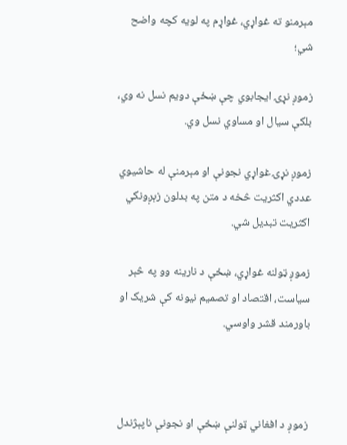مېرمنو ته غواړي، غواړم په لويه کچه واضح شي؛

زموږ نړۍ ايجابوي چې ښځې دويم نسل نه وي، بلکې سيال او مساوي نسل وي.

زموږ نړۍ غواړي نجونې او مېرمنې له حاشيوي عددي اکثريت څخه د متن په بدلون زېږونکي اکثريت تبديل شي.

زموږ ټولنه غواړي، ښځې د نارينه و‌و په څېر سياست، اقتصاد او تصميم نيونه کې شريک او باورمند قشر واوسي.



زموږ د افغاني ټولنې ښځې او نجونې ناپېژندل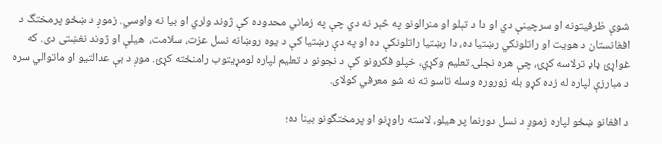شوې ظرفيتونه او سرچينې دي‌ او دا د تېلو او منرالونو په څېر نه دي چې په زماني محدوده کې ژوند ولري او بيا نه واوسي. زموږ د ښځو پرمختگ د افغانستان د هويت او راتلونکي رښتيا ده، دا رښتيا راتلونکې ده او په دې رښتيا کې د يوه روښانه نسل عزت، سلامت،  هيلې او ژوند نغښتی دی. که غواړئ ډاډ ترلاسه کړئ، چې هره نجلۍ تعليم وکړي، خپلو فکرونو کې د نجونو د تعليم لپاره لومړيتوب رامنځته کړئ. موږ د بې عدالتیو او ماتوالي سره د مبارزې لپاره له زده کړو بله زوروره وسله تاسو ته نه شو معرفي کولای.

د افغانو ښځو لپاره زموږ د نسل دورنما پر هيلو، لاسته راوړنو او پرمختگونو بينا ده؛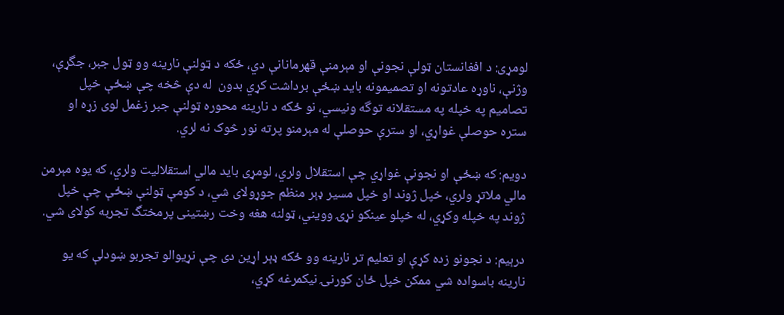لومړی: د افغانستان ټولې نجونې او مېرمنې قهرمانانې دي، ځکه د ټولنې نارينه وو ټول جبر، جگړې، وژنې، ناوړه عادتونه او تصميمونه بايد ښځې برداشت کړي بدون  له دې څخه چې ښځې خپل تصاميم په خپله په مستقلانه توگه ونيسي، نو ځکه د نارينه محوره ټولنې جبر زغمل لوی زړه او ستره حوصلې غواړي، او سترې حوصلې له مېرمنو پرته نور څوک نه لري.

دويم: که ښځې او نجونې غواړي چې استقلال ولري، لومړى بايد مالي استقلاليت ولري، که يوه مېرمن مالي ملاتړ ولري، خپل ژوند او خپل مسير ډېر منظم جوړولای شي، د کومې ټولنې ښځې چې خپل ژوند په خپله وکړي، له خپلو عینکو نړۍ وويني، ټولنه هغه وخت رښتينى پرمختگ تجربه کولای شي.

درېيم: د نجونو زده کړې او تعليم تر نارينه و‌و ځکه ډېر اړين دی چې نړيوالو تجربو ښودلې که يو نارينه باسواده شي ممکن خپل ځان کورنۍ نيکمرغه کړي،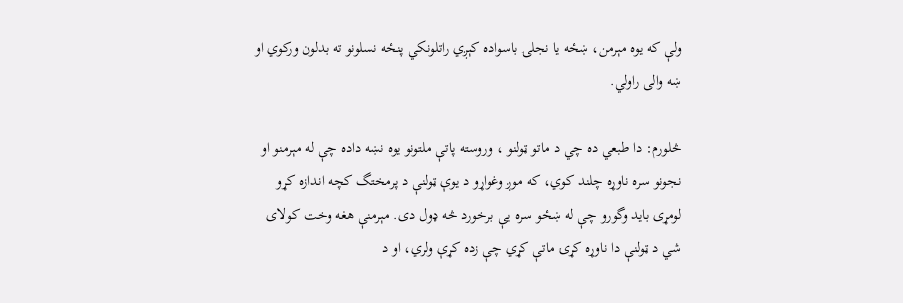ولې که يوه مېرمن، ښځه يا نجلۍ باسواده کېږي راتلونکي پنځه نسلونو ته بدلون ورکوي او ښه والى راولي.

څلورم: دا طبعي ده چي د ماتو ټولنو ، وروسته پاتې ملتونو يوه نښه داده چې له مېرمنو او نجونو سره ناوړه چلند کوي، که موږ وغواړو د يوې ټولنې د پرمختگ کچه اندازه کړو لومړى بايد وگورو چې له ښځو سره يې برخورد څه ډول دی. مېرمنې هغه وخت کولای شي د ټولنې دا ناوړه کړۍ ماتې کړي چې زده کړې ولري، او د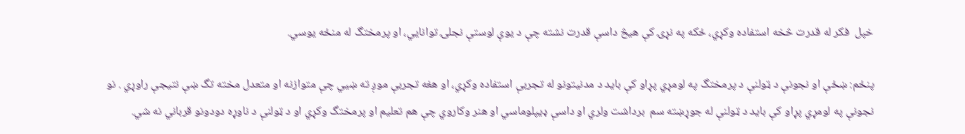خپل  فکر له قدرت څخه استفاده وکړي، ځکه په نړۍ کې هيڅ داسې قدرت نشته چې د يوې لوستې نجلۍ توانايي، او پرمختگ له منځه يوسي.

پنځم: ښځې او نجونې د ټولنې د پرمختگ په لومړي پړاو کې بايد د مدنيتونو له تجربې استفاده وکړي، او هغه تجربې موږ ته ښيي چې متوازنه او متعدل مخته تگ ښې نتيجې راوړي . نو نجونې په لومړي پړاو کې بايد د ټولنې له جوړښته سم  برداشت ولري او داسې ډيپلوماسي او هنر وکاروي چې هم تعليم او پرمختگ وکړي او د ټولنې د ناوړه دودونو قرباني نه شي.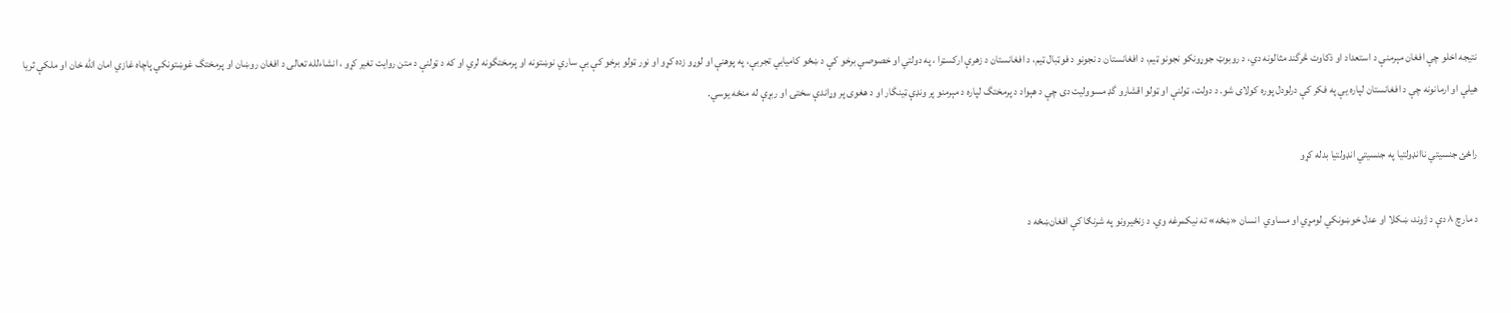نتيجه اخلو چې افغان مېرمنې د استعداد او ذکاوت څرگند مثالونه دي، د روبوټ جوړونکو نجونو ټيم، د افغانستان د نجونو د فوټبال ټيم، د افغانستان د زهرې ارکسټرا ، په دولتي او خصوصي برخو کې د ښځو کاميابي تجربې، په پوهنې او لوړو زده کړو او نور ټولو برخو کې بې ساري نوښتونه او پرمختگونه لري او که د ټولنې د متن روايت تغير کړو ، انشاءلله تعالی د افغان روښان او پرمختگ غوښتونکي پاچاه غازي امان الله خان او ملکې ثريا هيلې او ارمانونه چې د افغانستان لپاره یې په فکر کې درلودل پوره کولای شو. د دولت، ټولنې او ټولو اقشارو گډ مسووليت دی چې د هېواد د پرمختگ لپاره د مېرمنو پر ونډې ټينگار او د هغوى پر وړاندې سختۍ او ربړې له منځه يوسي.

راځئ جنسيتي ناانډولتيا په جنسيتي انډولتيا بدله کړو

د مارچ ۸ دې د ژوند، ښکلا او عدل خوښونکي لومړي او مساوي  انسان «ښځه» ته نیکمرغه وي. د زنځیرونو په شرنګا کې افغان‌ښځه د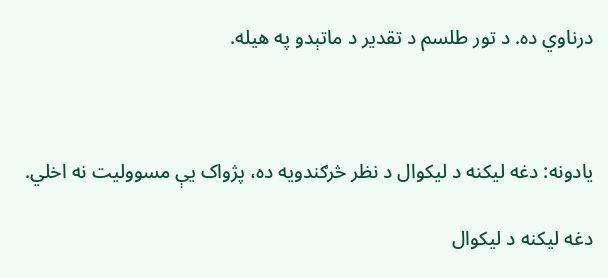درناوي ده. د تور طلسم د تقدیر د ماتېدو په هیله.



يادونه: دغه ليکنه د ليکوال د نظر څرګندويه ده، پژواک يې مسووليت نه اخلي.

دغه ليکنه د ليکوال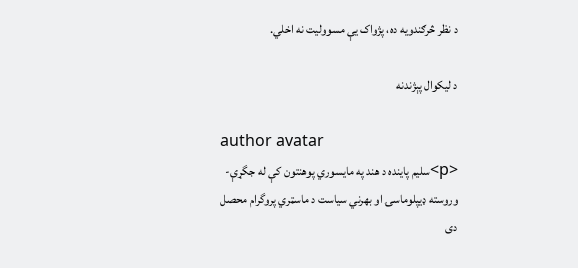د نظر څرګندويه ده، پژواک يې مسووليت نه اخلي.

د لیکوال پېژندنه

author avatar
<p>سلیم پاینده د هند په مایسوري پوهنتون کې له جگړې- وروسته ډيپلوماسۍ او بهرني سیاست د ماسټري پروگرام محصل دی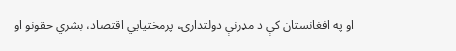او په افغانستان کې د مډرنې دولتدارۍ، پرمختیايي اقتصاد، بشري حقونو او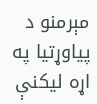مېرمنو د پیاوړتیا په اړه لیکنې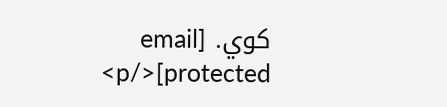کوي. [email protected]</p>